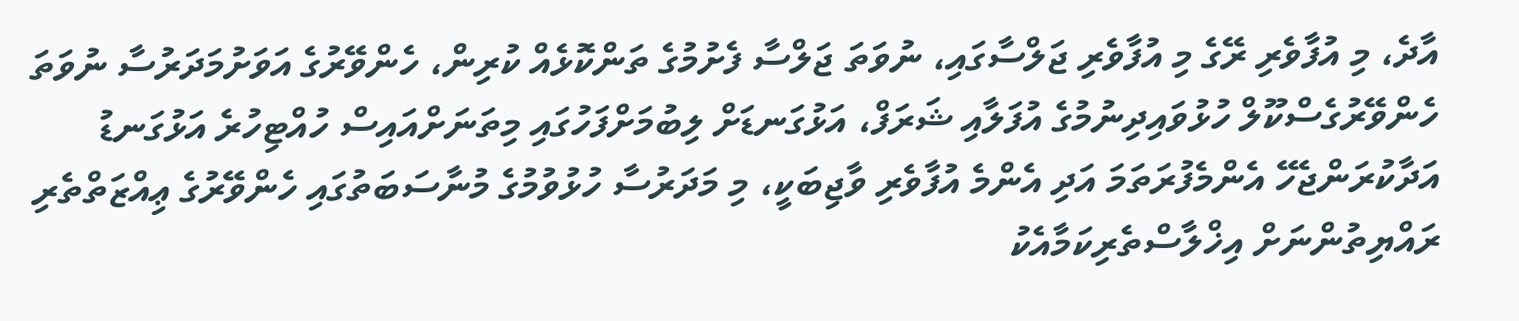އާދެ، މި އުފާވެރި ރޭގެ މި އުފާވެރި ޖަލްސާގައި، ނުވަތަ ޖަލްސާ ފެށުމުގެ ތަންކޮޅެއް ކުރިން، ހެންވޭރުގެ އަވަށުމަދަރުސާ ނުވަތަ ހެންވޭރުގެސްކޫލް ހުޅުވައިދިނުމުގެ އުފަލާއި ޝަރަފް، އަޅުގަނޑަށް ލިބުމަށްފަހުގައި މިތަނަށްއައިސް ހުއްޓިހުރެ އަޅުގަނޑު އަދާކުރަންޖެހޭ އެންމެފުރަތަމަ އަދި އެންމެ އުފާވެރި ވާޖިބަކީ، މި މަދަރުސާ ހުޅުވުމުގެ މުނާސަބަތުގައި ހެންވޭރުގެ ޢިއްޒަތްތެރި ރައްޔިތުންނަށް އިޚްލާސްތެރިކަމާއެކު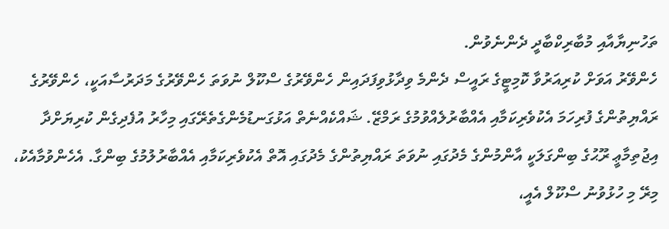ތަހުނިޔާއާއި މުބާރިކްބާދީ ދެންނެވުން.
ހެންވޭރު އަވަށް ކުރިއަރުވާ ކޮމިޓީގެ ރައީސް ދެންމެ ވިދާޅުވިފަދައިން ހެންވޭރުގެ ސްކޫލް ނުވަތަ ހެންވޭރުގެ މަދަރުސާއަކީ، ހެންވޭރުގެ ރައްޔިތުންގެ ފުރިހަމަ އެކުވެރިކަމާއި އެއްބާރުލެއްވުމުގެ ރަމްޒޭ. ޝައްކެއްނެތް އަޅުގަނޑުމެންގެތެރޭގައި މިހާރު އުފެދިގެން ކުރިޔަށްދާ އިޖުތިމާޢީ ރޫޙުގެ ބިންގަލަކީ އާންމުންގެ މެދުގައި ނުވަތަ ރައްޔިތުންގެ މެދުގައި އޮތް އެކުވެރިކަމާއި އެއްބާރުލުމުގެ ބިންގާ. އެހެންވުމާއެކު، މިރޭ މި ހުޅުވުނު ސްކޫލް އެއީ،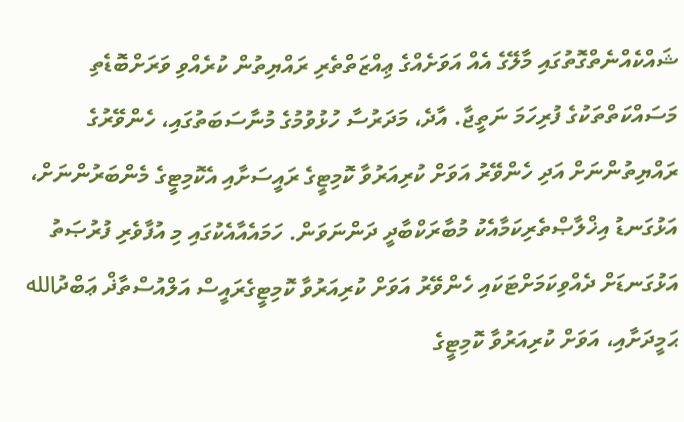ޝައްކެއްނެތްގޮތުގައި މާލޭގެ އެއް އަވަށެއްގެ ޢިއްޒަތްތެރި ރައްޔިތުން ކުރެއްވި ވަރަށްބޮޑެތި މަސައްކަތްތަކުގެ ފުރިހަމަ ނަތީޖާ. އާދެ، މަދަރުސާ ހުޅުވުމުގެ މުނާސަބަތުގައި، ހެންވޭރުގެ ރައްޔިތުންނަށް އަދި ހެންވޭރު އަވަށް ކުރިއަރުވާ ކޮމިޓީގެ ރައީސަށާއި އެކޮމިޓީގެ މެންބަރުންނަށް، އަޅުގަނޑު އިޚްލާޞްތެރިކަމާއެކު މުބާރަކްބާދީ ދަންނަވަން. ހަމައެއާއެކުގައި މި އުފާވެރި ފުރުޞަތު އަޅުގަނޑަށް ދެއްވިކަމަށްޓަކައި ހެންވޭރު އަވަށް ކުރިއަރުވާ ކޮމިޓީގެރައީސް އަލްއުސްތާޛް ޢަބްދުالله ޙަމީދަށާއި، އަވަށް ކުރިއަރުވާ ކޮމިޓީގެ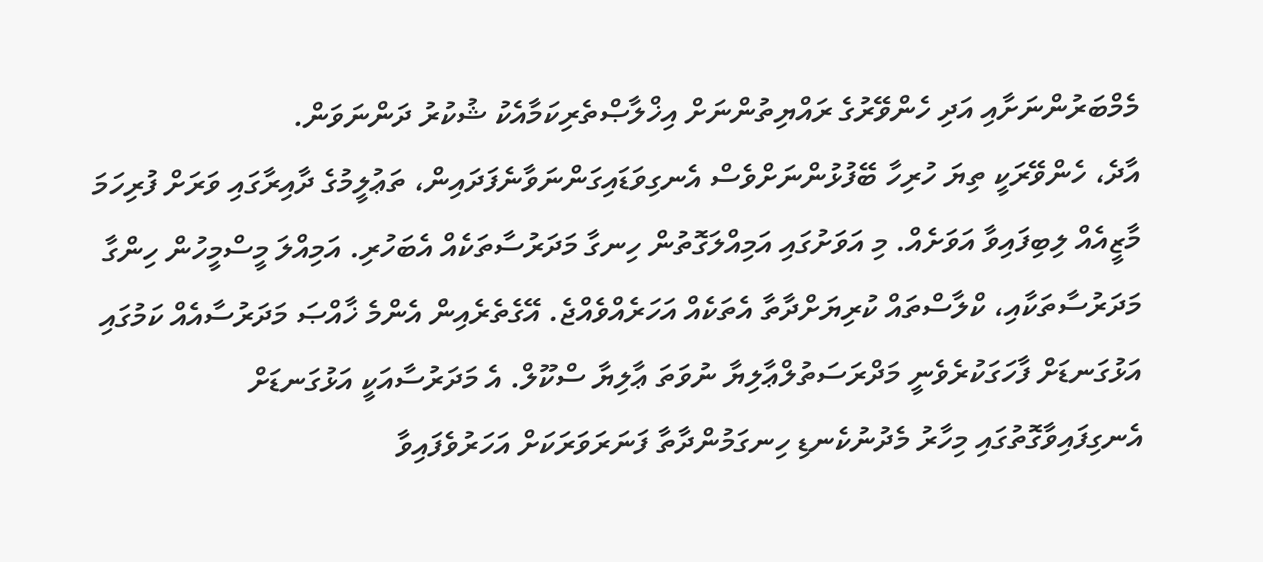މެމްބަރުންނަށާއި އަދި ހެންވޭރުގެ ރައްޔިތުންނަށް އިޚްލާޞްތެރިކަމާއެކު ޝުކުރު ދަންނަވަން.
އާދެ، ހެންވޭރަކީ ތިޔަ ހުރިހާ ބޭފުޅުންނަށްވެސް އެނގިވަޑައިގަންނަވާނެފަދައިން، ތަޢުލީމުގެ ދާއިރާގައި ވަރަށް ފުރިހަމަ މާޒީއެއް ލިބިފައިވާ އަވަށެއް. މި އަވަށުގައި އަމިއްލަގޮތުން ހިނގާ މަދަރުސާތަކެއް އެބަހުރި. އަމިއްލަ މީސްމީހުން ހިންގާ މަދަރުސާތަކާއި، ކްލާސްތައް ކުރިޔަށްދާތާ އެތަކެއް އަހަރެއްވެއްޖެ. އޭގެތެރެއިން އެންމެ ޚާއްޞަ މަދަރުސާއެއް ކަމުގައި އަޅުގަނޑަށް ފާހަގަކުރެވެނީ މަދްރަސަތުލްޢާލިޔާ ނުވަތަ ޢާލިޔާ ސްކޫލް. އެ މަދަރުސާއަކީ އަޅުގަނޑަށް އެނގިފައިވާގޮތުގައި މިހާރު މެދުނުކެނޑި ހިނގަމުންދާތާ ފަނަރަވަރަކަށް އަހަރުވެފައިވާ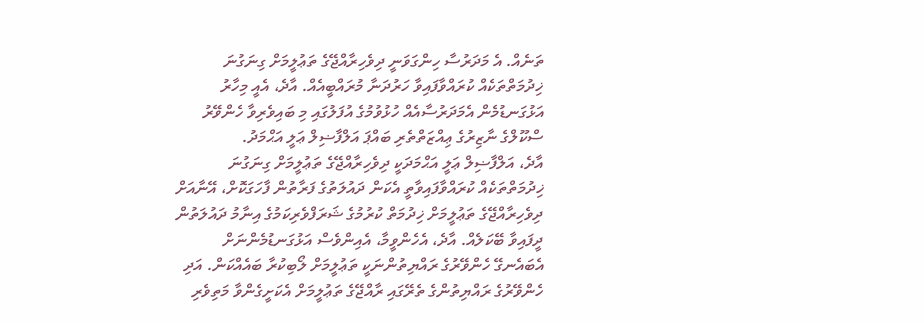ތަނެއް. އެ މަދަރުސާ ހިންގަވަނީ ދިވެހިރާއްޖޭގެ ތަޢުލީމަށް ގިނަގުނަ ޚިދުމަތްތަކެއް ކުރައްވާފައިވާ ހަރުދަނާ މުރައްބީއެއް. އާދެ، އެއީ މިހާރު އަޅުގަނޑުމެން އެމަދަރުސާއެއް ހުޅުވުމުގެ އުފަލުގައި މި ބައިވެރިވާ ހެންވޭރު ސްކޫލްގެ ނާޒިރުގެ ޢިއްޒަތްތެރި ބައްޕަ އަލްފާޟިލް ޢަލީ އަޙްމަދު.
އާދެ، އަލްފާޟިލް ޢަލީ އަޙްމަދަކީ ދިވެހިރާއްޖޭގެ ތަޢުލީމަށް ގިނަގުނަ ޚިދުމަތްތަކެއް ކުރައްވާފައިވާތީ އެކަން ދައުލަތުގެ ފަރާތުން ފާހަގަކޮށް، އޭނާއަށް ދިވެހިރާއްޖޭގެ ތަޢުލީމަށް ޚިދުމަތް ކުރުމުގެ ޝަރަފްވެރިކަމުގެ އިނާމު ދައުލަތުން ދީފައިވާ ބޭކަލެއް. އާދެ، އެހެންވީމާ، އެއިންވެސް އަޅުގަނޑުމެންނަށް އެބައެނގޭ ހެންވޭރުގެ ރައްޔިތުންނަކީ ތަޢުލީމަށް ލޯބިކުރާ ބައެއްކަން. އަދި ހެންވޭރުގެ ރައްޔިތުންގެ ތެރޭގައި ރާއްޖޭގެ ތަޢުލީމަށް އެކަށީގެންވާ މަތިވެރި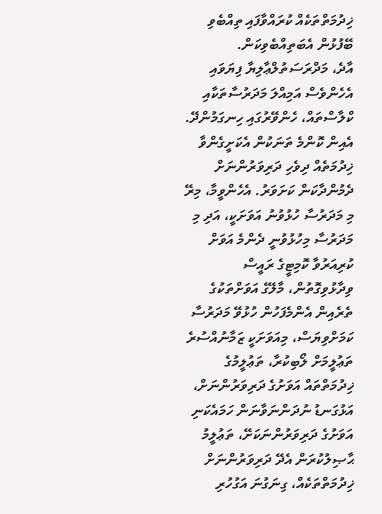ޚިދުމަތްތަކެއް ކުރައްވާފައި ތިއްބެވި ބޭފުޅުން އެބަތިއްބެވިކަން.
އާދެ، މަދްރަސަތުލްޢާލިޔާ ފިޔަވައި އެހެންވެސް އަމިއްލަ މަދަރުސާތަކާއި ކްލާސްތައް، ހެންވޭރުގައި ހިނގަމުންދޭ. އެއިން ކޮންމެ ތަނަކުން އެކަށީގެންވާ ޚިދުމަތެއް ދިވެހި ދަރިވަރުންނަށް ދެމުންދާކަން ކަށަވަރު. އެހެންވީމާ، މިރޭ މި މަދަރުސާ ހުޅުވުނު އަވަށަކީ، އަދި މި މަދަރުސާ މިހުޅުވުނީ ދެންމެ އަވަށް ކުރިއަރުވާ ކޮމިޓީގެ ރައީސް ވިދާޅުވިގޮތުން، މާލޭގެ އަވަށްތަކުގެ ތެރެއިން އެންމެފަހުން ހުޅުވޭ މަދަރުސާ ކަމަށްވިޔަސް، މިއަވަށަކީ ޒަމާނުއްސުރެ ތަޢުލީމަށް ލޯބިކުރާ، ތަޢުލީމުގެ ޚިދުމަތްތައް އަވަށުގެ ދަރިވަރުންނަށް، އަޅުގަނޑު ނުދަންނަވާނަން ހަމައެކަނި އަވަށުގެ ދަރިވަރުންނަކަށޭ، ތަޢުލީމު ޙާޞިލުކުރަން އެދޭ ދަރިވަރުންނަށް ޚިދުމަތްތަކެއް، ގިނަގުނަ އަގުހުރި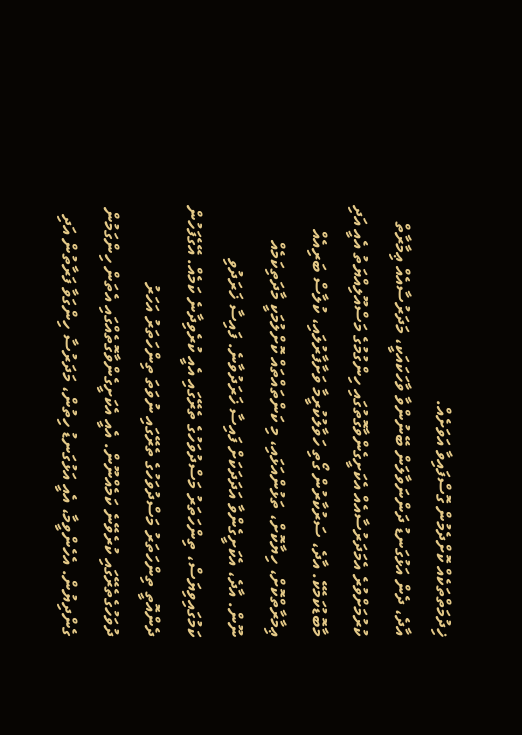ޚިދުމަތްތަކެއް ކޮށްދެމުން ގޮސްފައިވާ އަވަށެއް.
އާދެ، ދެން އަޅުގަނޑު ދަންނަވާލަން ބޭނުންވާ ވާހަކައަކީ، މަދަރުސާއެއް ޢިމާރާތް ކުރުމަށްވުރެ އެމަދަރުސާއެއް އެކަށީގެންވާގޮތުގައި ހިންގުމުގެ މަސްއޫލިއްޔަތު އެއީ އަދި މާބޮޑުކަމެކޭ. އާދެ، ސަރުކާރުން ގޯތި ހަވާލުކުރީމާ ވަށާފާރުލައި، ކުލާސް ބަރިއެއް ޢިމާރާތްކޮށް، ހިޔާކޮށް، ތަޅުންއަޅައި، މި ކަންތައްތައް ކޮށްލުމަކީ މާދަތިކަމެއް ނޫން. އާދެ، އެކަށީގެންވާ އަދަދަކަށް ފައިސާ ޚަރަދުވާނެ. ފައިސާ ޚަރަދުވި ކަމުގައިވިޔަސް، ތިންހަތަރު މަސްދުވަހުގެ ތެރޭގައި އެއީ ކުރެވިދާނެ ކަމެއް. އޭގެފަހުން ދެންއޮތީ ތިންހަތަރު މަސްދުވަހުގެ ތެރޭގައި ނުވަތަ ތިންހަތަރު އަހަރު ދުވަހުގެތެރޭގައި ކުރެވޭނެ ކަމެއްނޫން. އެއީ އެކަށީގެންވާގޮތެއްގައި އެތަން ހިންގަމުން ގެންދިޔުން. އެހެންވީމާ، އެއީ އަޅުގަނޑު ހިތުން، މަދަރުސާ ހިންގަވާ ފަރާތުން އަދި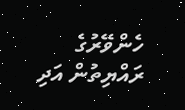ހެންވޭރުގެ ރައްޔިތުން އަދި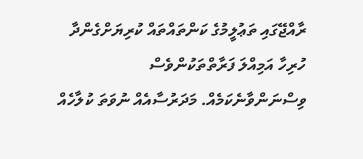ރާއްޖޭގައި ތަޢުލީމުގެ ކަންތައްތައް ކުރިޔަށްގެންދާ ހުރިހާ އަމިއްލަ ފަރާތްތަކުންވެސް ވިސްނަންވާނެކަމެއް. މަދަރުސާއެއް ނުވަތަ ކުލާހެއް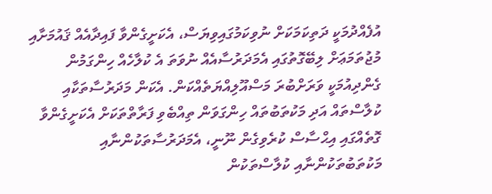އުފެއްދުމަކީ ދަތިކަމަކަށް ނުވިކަމުގައިވިޔަސް، އެކަށީގެންވާ ފައިދާއެއް ޤައުމަށާއި މުޖުތަމަޢަށް ލިބޭގޮތުގައި އެމަދަރުސާއެއް ނުވަތަ އެ ކުލާހެއް ހިންގަމުން ގެންދިއުމަކީ ވަރަށްބުރަ މަސްއޫލިއްޔަތެއްކަން. އެކަން މަދަރުސާތަކާއި ކުލާސްތައް އަދި މަކުތަބުތައް ހިންގަވަން ތިއްބެވި ފަރާތްތަކަށް އެކަށީގެންވާ ގޮތެއްގައި އިޙްސާސް ކުރެވިގެން ނޫނީ، އެމަދަރުސާތަކުންނާއި މަކުތަބުތަކުންނާއި ކުލާސްތަކުން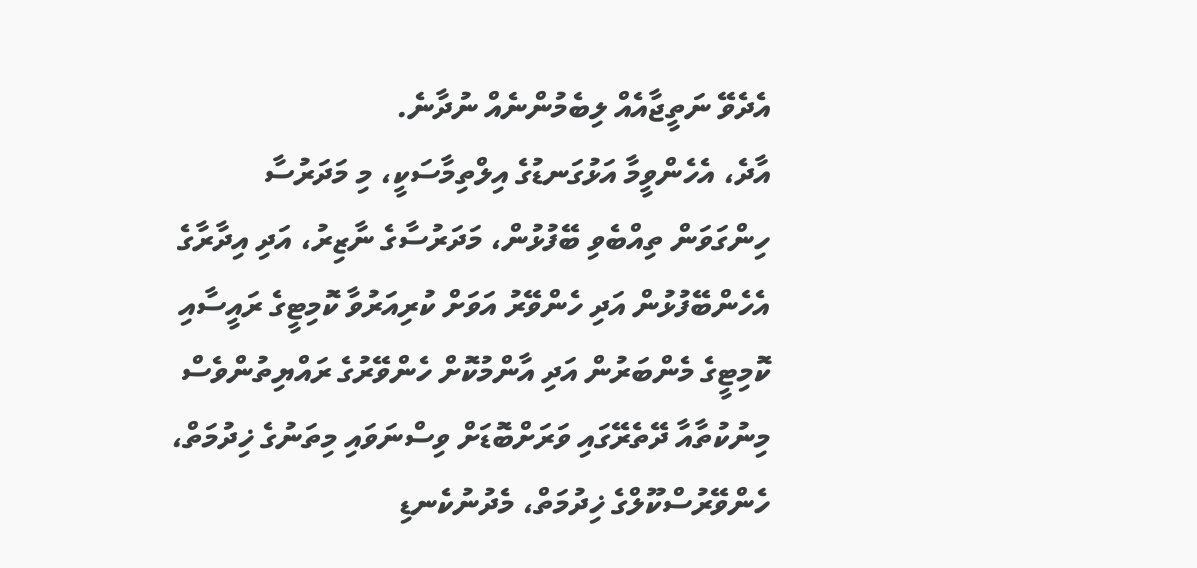އެދެވޭ ނަތީޖާއެއް ލިބެމުންނެއް ނުދާނެ.
އާދެ، އެހެންވީމާ އަޅުގަނޑުގެ އިލްތިމާސަކީ، މި މަދަރުސާ ހިންގަވަން ތިއްބެވި ބޭފުޅުން، މަދަރުސާގެ ނާޒިރު، އަދި އިދާރާގެ އެހެންބޭފުޅުން އަދި ހެންވޭރު އަވަށް ކުރިއަރުވާ ކޮމިޓީގެ ރައީސާއި ކޮމިޓީގެ މެންބަރުން އަދި އާންމުކޮށް ހެންވޭރުގެ ރައްޔިތުންވެސް މިނުކުތާއާ ދޭތެރޭގައި ވަރަށްބޮޑަށް ވިސްނަވައި މިތަނުގެ ޚިދުމަތް، ހެންވޭރުސްކޫލްގެ ޚިދުމަތް، މެދުނުކެނޑި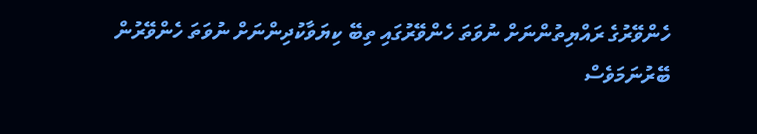ހެންވޭރުގެ ރައްޔިތުންނަށް ނުވަތަ ހެންވޭރުގައި ތިބޭ ކިޔަވާކުދިންނަށް ނުވަތަ ހެންވޭރުން ބޭރުނަމަވެސް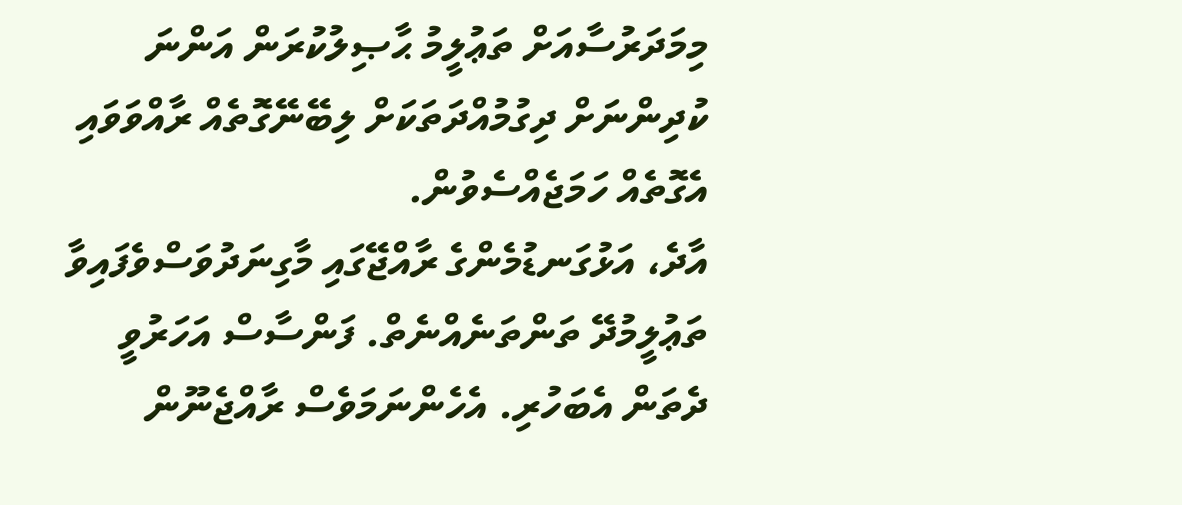މިމަދަރުސާއަށް ތަޢުލީމު ޙާޞިލުކުރަން އަންނަ ކުދިންނަށް ދިގުމުއްދަތަކަށް ލިބޭނޭގޮތެއް ރާއްވަވައި އެގޮތެއް ހަމަޖެއްސެވުން.
އާދެ، އަޅުގަނޑުމެންގެ ރާއްޖޭގައި މާގިނަދުވަސްވެފައިވާ ތަޢުލީމުދޭ ތަންތަނެއްނެތް. ފަންސާސް އަހަރުވީ ދެތަން އެބަހުރި. އެހެންނަމަވެސް ރާއްޖެނޫން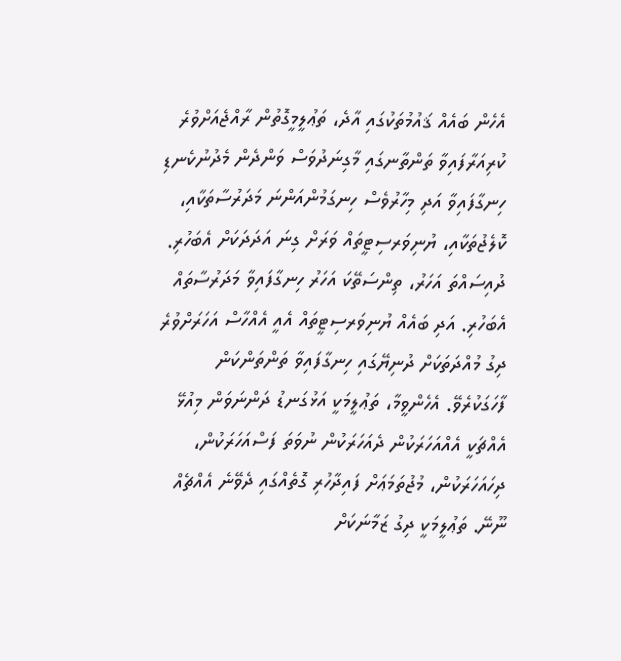އެހެން ބައެއް ޤައުމުތަކުގައި އާދެ، ތަޢުލީމީގޮތުން ރާއްޖެއަށްވުރެ ކުރިއަރާފައިވާ ތަންތާނގައި މާގިނަދުވަސް ވަންދެން މެދުނުކެނޑި ހިނގާފައިވާ އަދި މިހާރުވެސް ހިނގަމުންއަންނަ މަދަރުސާތަކާއި، ކޮލެޖުތަކާއި، ޔުނިވަރސިޓީތައް ވަރަށް ގިނަ އަދަދަކަށް އެބަހުރި. ދުއިސައްތަ އަހަރު، ތިންސަތޭކަ އަހަރު ހިނގާފައިވާ މަދަރުސާތައް އެބަހުރި. އަދި ބައެއް ޔުނިވަރސިޓީތައް އެއީ އެއްހާސް އަހަރަށްވުރެ ދިގު މުއްދަތަކަށް ދުނިޔޭގައި ހިނގާފައިވާ ތަންތަންކަން ފާހަގަކުރެވޭ. އެހެންވީމާ، ތަޢުލީމަކީ އަޅުގަނޑު ދަންނަވަން މިއުޅޭ އެއްޗަކީ އެއްއަހަރަކުން ދެއަހަރަކުން ނުވަތަ ފަސްއަހަރަކުން، ދިހައަހަރަކުން، މުޖުތަމަޢަށް ފައިދާހުރި ގޮތެއްގައި ދެވޭނެ އެއްޗެއް ނޫނޭ. ތަޢުލީމަކީ ދިގު ޒަމާނަކަށް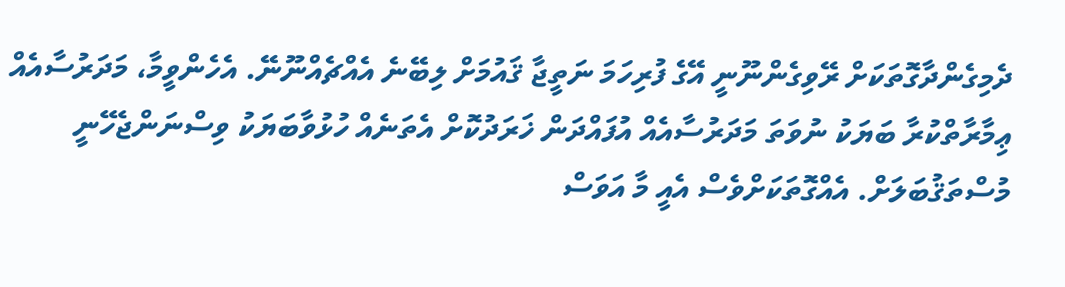ދެމިގެންދާގޮތަކަށް ރޭވިގެންނޫނީ އޭގެ ފުރިހަމަ ނަތީޖާ ޤައުމަށް ލިބޭނެ އެއްޗެއްނޫނޭ. އެހެންވީމާ، މަދަރުސާއެއް ޢިމާރާތްކުރާ ބަޔަކު ނުވަތަ މަދަރުސާއެއް އުފައްދަން ޚަރަދުކޮށް އެތަނެއް ހުޅުވާބަޔަކު ވިސްނަންޖެހޭނީ މުސްތަޤުބަލަށް. އެއްގޮތަކަށްވެސް އެއީ މާ އަވަސް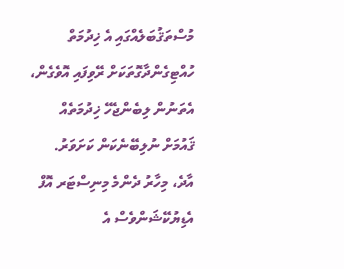މުސްތަޤުބަލެއްގައި އެ ޚިދުމަތް ހުއްޓިގެންދާގޮތަކަށް ރޭވިފައި އޮވެގެން، އެތަނުން ލިބެންޖެހޭ ޚިދުމަތެއް ޤައުމަށް ނުލިބޭނެކަން ކަށަވަރު.
އާދެ، މިހާރު ދެންމެ މިނިސްޓަރ އޮފް އެޑިޔުކޭޝަންވެސް އެ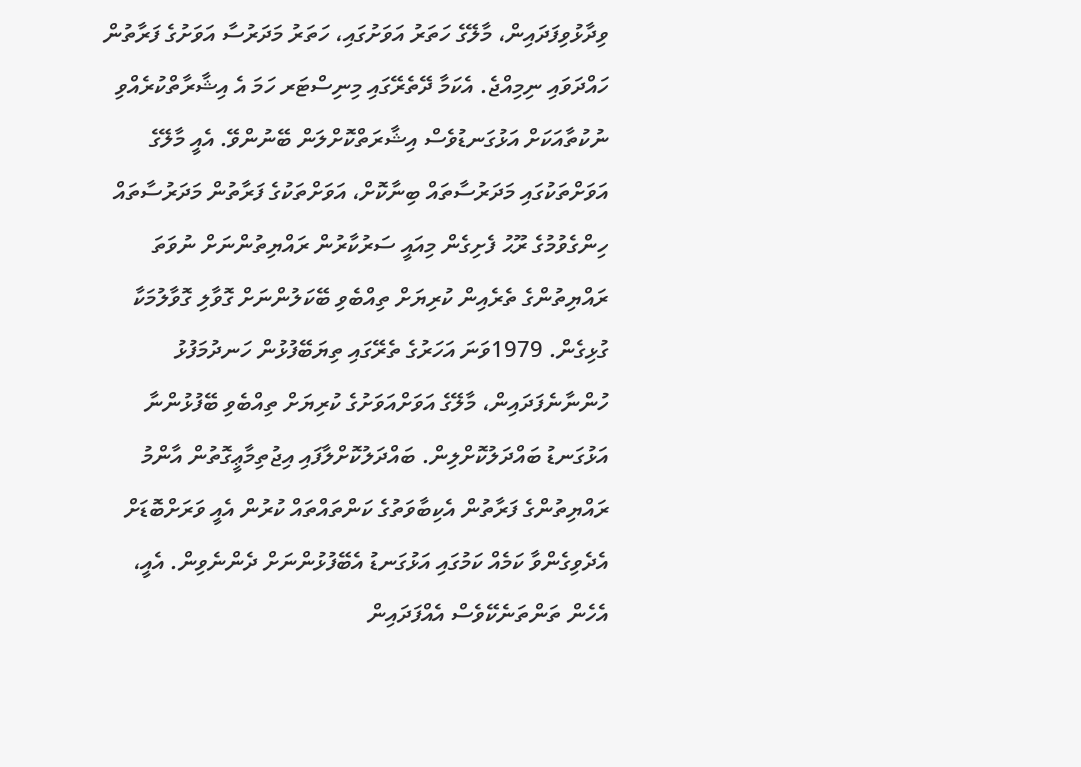ވިދާޅުވިފަދައިން، މާލޭގެ ހަތަރު އަވަށުގައި، ހަތަރު މަދަރުސާ އަވަށުގެ ފަރާތުން ހައްދަވައި ނިމިއްޖެ. އެކަމާ ދޭތެރޭގައި މިނިސްޓަރ ހަމަ އެ އިޝާރާތްކުރެއްވި ނުކުތާއަކަށް އަޅުގަނޑުވެސް އިޝާރަތްކޮށްލަން ބޭނުންވޭ. އެއީ މާލޭގެ އަވަށްތަކުގައި މަދަރުސާތައް ބިނާކޮށް، އަވަށްތަކުގެ ފަރާތުން މަދަރުސާތައް ހިންގެވުމުގެ ރޫޙު ފެށިގެން މިއައީ ސަރުކާރުން ރައްޔިތުންނަށް ނުވަތަ ރައްޔިތުންގެ ތެރެއިން ކުރިޔަށް ތިއްބެވި ބޭކަލުންނަށް ގޮވާލި ގޮވާލުމަކާ ގުޅިގެން. 1979ވަނަ އަހަރުގެ ތެރޭގައި ތިޔަބޭފުޅުން ހަނދުމަފުޅު ހުންނާނެފަދައިން، މާލޭގެ އަވަށްއަވަށުގެ ކުރިޔަށް ތިއްބެވި ބޭފުޅުންނާ އަޅުގަނޑު ބައްދަލުކޮށްލިން. ބައްދަލުކޮށްލާފައި އިޖުތިމާޢީގޮތުން އާންމު ރައްޔިތުންގެ ފަރާތުން އެކިބާވަތުގެ ކަންތައްތައް ކުރުން އެއީ ވަރަށްބޮޑަށް އެދެވިގެންވާ ކަމެއް ކަމުގައި އަޅުގަނޑު އެބޭފުޅުންނަށް ދެންނެވިން. އެއީ، އެހެން ތަންތަނެކޭވެސް އެއްފަދައިން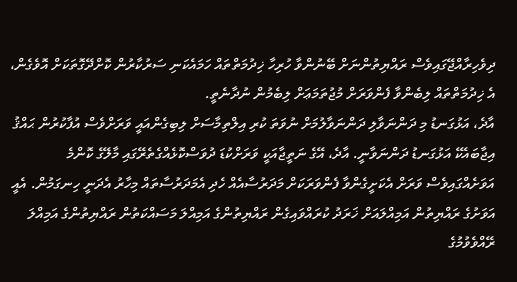ދިވެހިރާއްޖޭގައިވެސް ރައްޔިތުންނަށް ބޭނުންވާ ހުރިހާ ޚިދުމަތްތައް ހަމައެކަނި ސަރުކާރުން ކޮށްދޭގޮތަކަށް އޮވެގެން، އެ ޚިދުމަތްތައް ލިބެންވާ ފެންވަރަށް މުޖުތަމަޢަށް ލިބެމުން ނުދާނެތީ.
އާދެ، އަޅުގަނޑު މި ދަންނަވާލި ދަންނަވާލުމަށް ނުވަތަ ކުރި އިލްތިމާސަށް ލިބިގެންއައީ ވަރަށްވެސް އުފާކުރުން ޙައްޤު އިޖާބައެކޭ އަޅުގަނޑު ދަންނަވާނީ. އާދެ، އޭގެ ނަތީޖާއަކީ ވަރަށްކުޑަ ދުވަސްކޮޅެއްގެތެރޭގައި މާލޭގެ ކޮންމެ އަވަށެއްގައިވެސް ވަރަށް އެކަށީގެންވާ ފެންވަރަކަށް މަދަރުސާއެއް ހެދި އެމަދަރުސާތައް މިހާރު އެދަނީ ހިނގަމުން. އެއީ އަވަށުގެ ރައްޔިތުން އަމިއްލައަށް ޚަރަދު ކުރައްވައިގެން ރައްޔިތުންގެ އަމިއްލަ މަސައްކަތުން ރައްޔިތުންގެ އަމިއްލަ ރޭއްވެވުމުގެ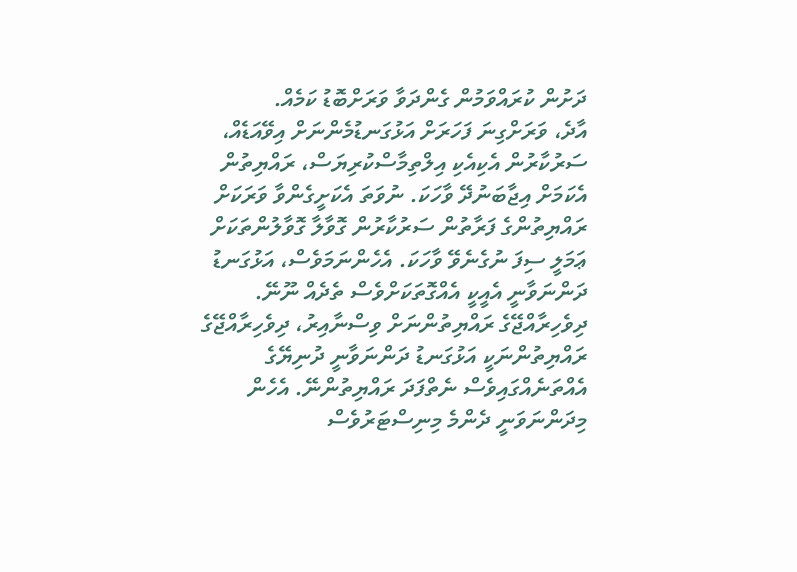ދަށުން ކުރައްވަމުން ގެންދަވާ ވަރަށްބޮޑު ކަމެއް.
އާދެ، ވަރަށްގިނަ ފަހަރަށް އަޅުގަނޑުމެންނަށް އިވޭއަޑެއް، ސަރުކާރުން އެކިއެކި އިލްތިމާސްކުރިޔަސް، ރައްޔިތުން އެކަމަށް އިޖާބަނުދޭ ވާހަކަ. ނުވަތަ އެކަށީގެންވާ ވަރަކަށް ރައްޔިތުންގެ ފަރާތުން ސަރުކާރުން ގޮވާލާ ގޮވާލުންތަކަށް ޢަމަލީ ސިފަ ނުގެނެވޭ ވާހަކަ. އެހެންނަމަވެސް، އަޅުގަނޑު ދަންނަވާނީ އެއީކީ އެއްގޮތަކަށްވެސް ތެދެއް ނޫނޭ. ދިވެހިރާއްޖޭގެ ރައްޔިތުންނަށް ވިސްނާއިރު، ދިވެހިރާއްޖޭގެ ރައްޔިތުންނަކީ އަޅުގަނޑު ދަންނަވާނީ ދުނިޔޭގެ އެއްތަނެއްގައިވެސް ނެތްފަދަ ރައްޔިތުންނޭ. އެހެން މިދަންނަވަނީ ދެންމެ މިނިސްޓަރުވެސް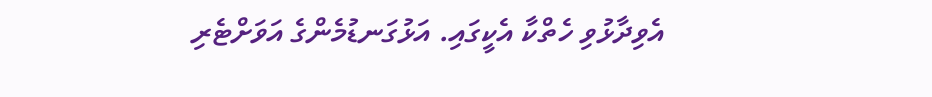އެވިދާޅުވި ހެތްކާ އެކީގައި. އަޅުގަނޑުމެންގެ އަވަށްޓެރި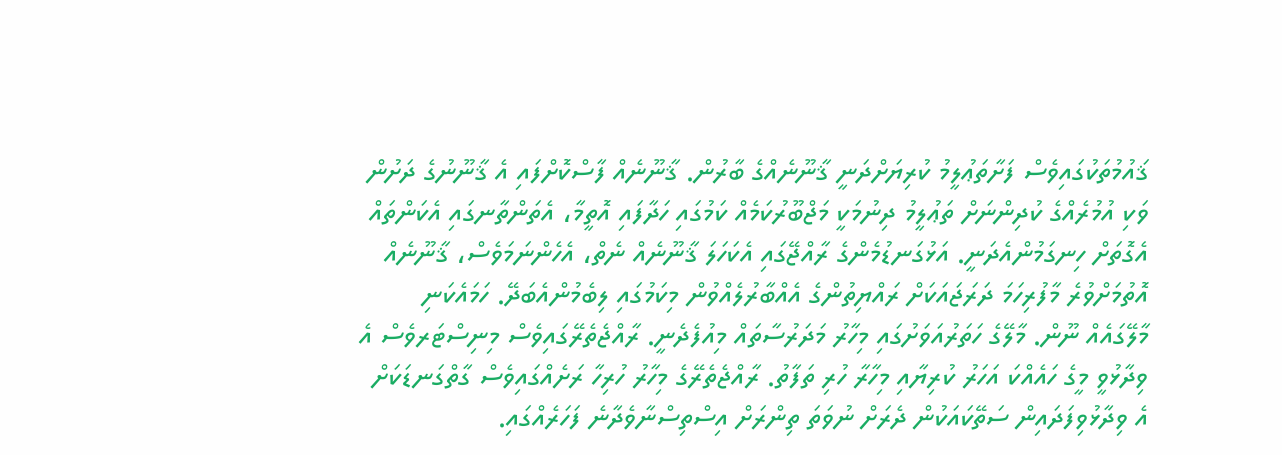ޤައުމުތަކުގައިވެސް ފަށާތަޢުލީމު ކުރިޔަށްދަނީ ޤާނޫނެއްގެ ބާރުން. ޤާނޫނެއް ފާސްކޮށްފައި އެ ޤާނޫނުގެ ދަށުން ވަކި އުމުރެއްގެ ކުދިންނަށް ތަޢުލީމު ދިނުމަކީ މަޖްބޫރުކަމެއް ކަމުގައި ހަދާފައި އޮތީމާ، އެތަންތާނގައި އެކަންތައް އެގޮތަށް ހިނގަމުންއެދަނީ. އަޅުގަނޑުމެންގެ ރާއްޖޭގައި އެކަހަލަ ޤާނޫނެއް ނެތް، އެހެންނަމަވެސް، ޤާނޫނެއް އޮތުމަށްވުރެ މާފުރިހަމަ ދަރަޖައަކަށް ރައްޔިތުންގެ އެއްބާރުލެއްވުން މިކަމުގައި ލިބެމުންއެބަދޭ. ހަމައެކަނި މާލޭގައެއް ނޫން. މާލޭގެ ހަތަރުއަވަށުގައި މިހާރު މަދަރުސާތައް މިއުފެދެނީ. ރާއްޖެތެރޭގައިވެސް މިނިސްޓަރވެސް އެ ވިދާޅުވީ މީގެ ހައެއްކަ އަހަރު ކުރިޔާއި މިހާރާ ހުރި ތަފާތު. ރާއްޖެތެރޭގެ މިހާރު ހުރިހާ ރަށެއްގައިވެސް ގާތްގަނޑަކަށް އެ ވިދާޅުވިފަދައިން ސަތޭކައަކުން ދެރަށް ނުވަތަ ތިންރަށް އިސްތިސްނާވެދާނެ ފަހަރެއްގައި.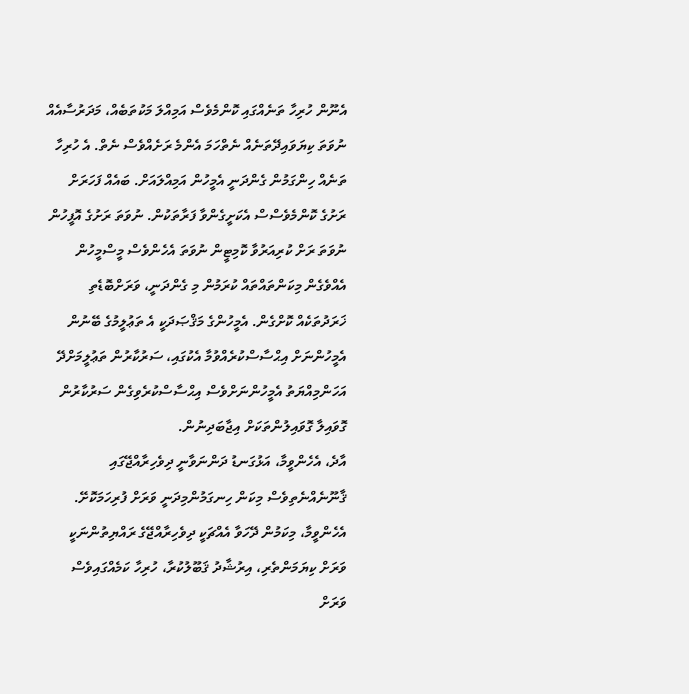އެނޫން ހުރިހާ ތަނެއްގައި ކޮންމެވެސް އަމިއްލަ މަކުތަބެއް، މަދަރުސާއެއް ނުވަތަ ކިޔަވައިދޭތަނެއް ނެތްހަމަ އެންމެ ރަށެއްވެސް ނެތް. އެ ހުރިހާ ތަނެއް ހިންގަމުން ގެންދަނީ އެމީހުން އަމިއްލައަށް. ބައެއް ފަހަރަށް ރަށުގެ ކޮންމެވެސްސް އެކަށީގެންވާ ފަރާތަކުން. ނުވަތަ ރަށުގެ އޮފީހުން ނުވަތަ ރަށް ކުރިއަރުވާ ކޮމިޓީން ނުވަތަ އެހެންވެސް މީސްމީހުން އެއްވެގެން މިކަންތައްތައް ކުރަމުން މި ގެންދަނީ، ވަރަށްބޮޑެތި ޚަރަދުތަކެއް ކޮށްގެން. އެމީހުންގެ މަޤްޞަދަކީ އެ ތަޢުލީމުގެ ބޭނުން އެމީހުންނަށް އިޙްސާސްކުރެއްވުމާ އެކުގައި، ސަރުކާރުން ތަޢުލީމަށްދޭ އަހަންމިއްޔަތު އެމީހުންނަށްވެސް އިޙްސާސްކުރެވިގެން ސަރުކާރުން ގޮވައިލާ ގޮވައިލުންތަކަށް އިޖާބަދިނުން.
އާދެ، އެހެންވީމާ، އަޅުގަނޑު ދަންނަވާނީ ދިވެހިރާއްޖޭގައި ޤާނޫނެއްނެތިވެސް މިކަން ހިނގަމުންމިދަނީ ވަރަށް ފުރިހަމަކޮށޭ. އެހެންވީމާ، މިކަމުން ދޭހަވާ އެއްޗަކީ ދިވެހިރާއްޖޭގެ ރައްޔިތުންނަކީ ވަރަށް ކިޔަމަންތެރި، އިރުޝާދު ޤަބޫލުކުރާ، ހުރިހާ ކަމެއްގައިވެސް ވަރަށް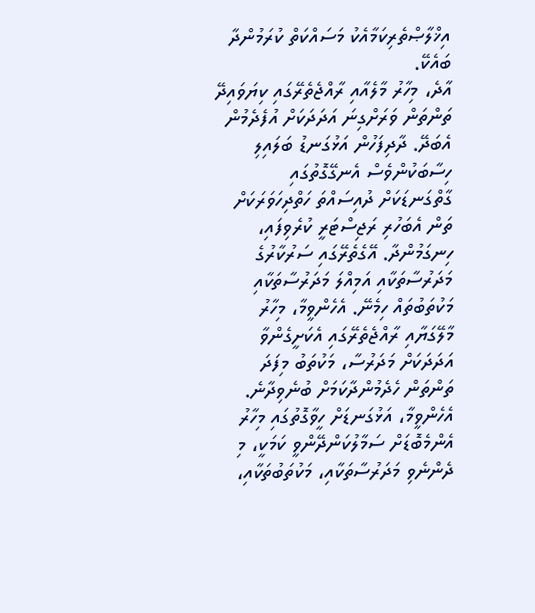އިޚްލާޞްތެރިކަމާއެކު މަސައްކަތް ކުރަމުންދާ ބައެކޭ.
އާދެ، މިހާރު މާލެއާއި ރާއްޖެތެރޭގައި ކިޔަވައިދޭ ތަންތަން ވަރަށްގިނަ އަދަދަކަށް އުފެދެމުން އެބަދޭ. ދާދިފަހުން އަޅުގަނޑު ބަލައިލި ހިސާބަކުންވެސް އެނގޭގޮތުގައި ގާތްގަނޑަކަށް ދުއިސައްތަ ހަތްދިހަވަރަކަށް ތަން އެބަހުރި ރަޖިސްޓަރީ ކުރެވިފައި، ހިނގަމުންދާ. އޭގެތެރޭގައި ސަރުކާރުގެ މަދަރުސާތަކާއި އަމިއްލަ މަދަރުސާތަކާއި މަކުތަބުތައް ހިމެނޭ. އެހެންވީމާ، މިހާރު މާލޭގަޔާއި ރާއްޖެތެރޭގައި އެކަށީގެންވާ އަދަދަކަށް މަދަރުސާ، މަކުތަބު މިފަދަ ތަންތަން ހެދެމުންދާކަމަށް ބުނެވިދާނެ. އެހެންވީމާ، އަޅުގަނޑަށް ހީވާގޮތުގައި މިހާރު އެންމެބޮޑަށް ސަމާލުކަންދޭންވީ ކަމަކީ، މި ދެންނެވި މަދަރުސާތަކާއި، މަކުތަބުތަކާއި،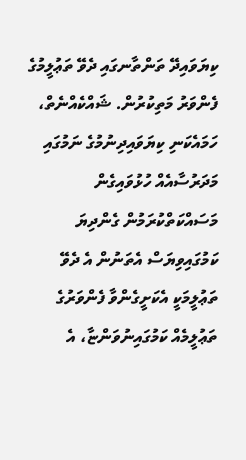ކިޔަވައިދޭ ތަންތާނގައި ދެވޭ ތަޢުލީމުގެ ފެންވަރު މަތިކުރުން. ޝައްކެއްނެތް، ހަމައެކަނި ކިޔަވައިދިނުމުގެ ނަމުގައި މަދަރުސާއެއް ހުޅުވައިގެން މަސައްކަތްކުރަމުން ގެންދިޔަ ކަމުގައިވިޔަސް އެތަނުން އެ ދެވޭ ތަޢުލީމަކީ އެކަށީގެންވާ ފެންވަރުގެ ތަޢުލީމެއް ކަމުގައިނުވަންޏާ، އެ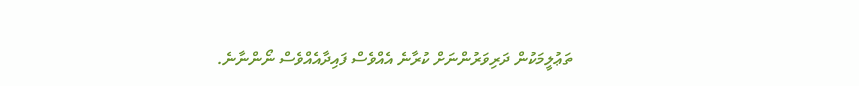ތަޢުލީމަކުން ދަރިވަރުންނަށް ކުރާނެ އެއްވެސް ފައިދާއެއްވެސް ނޯންނާނެ.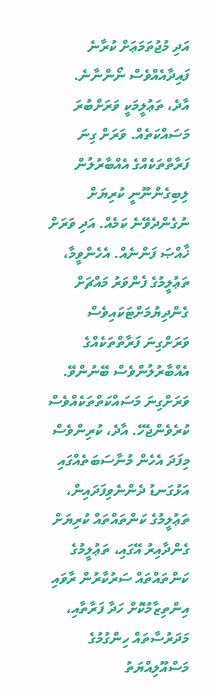އަދި މުޖުތަމަޢަށް ކުރާނެ ފައިދާއެއްވެސް ނޯންނާނެ.
އާދެ، ތަޢުލީމަކީ ވަރަށްބުރަ މަސައްކަތެއް. ވަރަށް ގިނަ ފަރާތްތަކެއްގެ އެއްބާރުލުން ލިބިގެންނޫނީ ކުރިޔަށް ނުގެންދެވޭނެ ކަމެއް. އަދި ވަރަށް ޚާއްޞަ ފަންނެއް. އެހެންވީމާ، ތަޢުލީމުގެ ފެންވަރު މައްޗަށް ގެންދިޔުމަށްޓަކައިވެސް ވަރަށްގިނަ ފަރާތްތަކެއްގެ އެއްބާރުލުންވެސް ބޭނުންވޭ. ވަރަށްގިނަ މަސައްކަތްތަކެއްވެސް ކުރެވެންޖެހޭ. އާދެ، ކުރިންވެސް މިފަދަ އެހެން މުނާސަބަތެއްގައި އަޅުގަނޑު ދެންނެވިފަދައިން، ތަޢުލީމުގެ ކަންތައްތައް ކުރިޔަށް ގެންދާއިރު އޭގައި، ތަޢުލީމުގެ ކަންތައްތައް ސަރުކާރުން ރާވައި އިންތިޒާމުކޮށް ހަދާ ފަރާތާއި، މަދަރުސާތައް ހިންގުމުގެ މަސްއޫލިއްޔަތު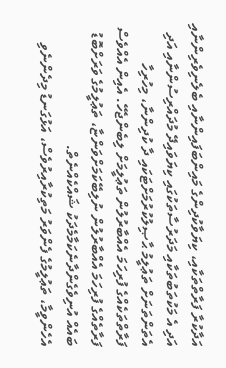އަދާކުރާ ފަރާތްތަކާއި، ކިޔަވާކުދިންގެ މައިންބަފައިންނާއި ބެލެނިވެރިންނާއި އަދި އެ މަކުތަބުތަކާއި މަދަރުސާތަކުގައި ކިޔަވައިދޭ މުދައްރިސުންނާއި އަދި އެތަންތަނަށް ތަޢުލީމު ޙާޞިލުކުރުމަށްޓަކައި ދާ ކުދިންނާ، މިހުރިހާ ފަރާތްތަކެއްގެ ފުރިހަމަ އެއްބާރުލުން ތަޢުލީމަށް ލިބެންޖެހޭ. އެއިން އެއްވެސް ފަރާތެއްގެ ފުރިހަމަ އެއްބާރުލުން ނުލިބޭކަމަށްވަންޏާ، ތަޢުލީމުގެ ވަރަށްބޮޑު ބައެއް އުނިވެގެންދާނެކަމާމެދަކު ޝައްކެއްނެތް.
އެހެންވީމާ، ތަޢުލީމުގެ ފެންވަރު މަތިކުރާއިރުވެސް، އަޅުގަނޑު މިދެންނެވި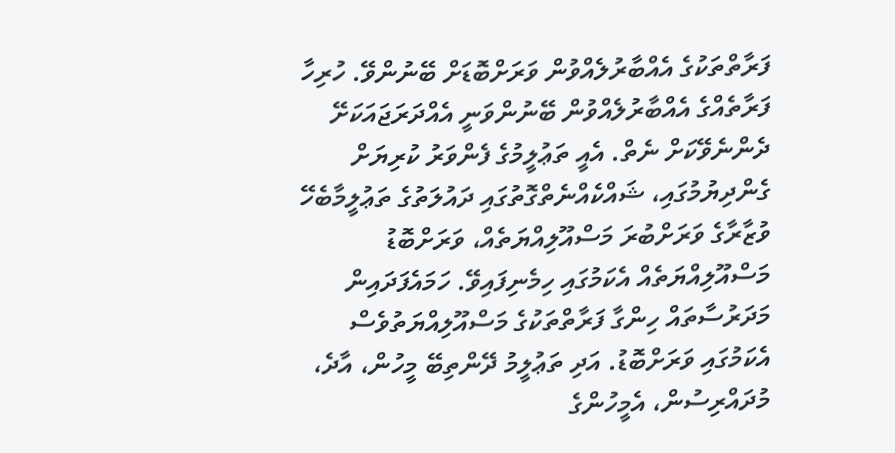ފަރާތްތަކުގެ އެއްބާރުލެއްވުން ވަރަށްބޮޑަށް ބޭނުންވޭ. ހުރިހާ ފަރާތެއްގެ އެއްބާރުލެއްވުން ބޭނުންވަނީ އެއްދަރަޖައަކަށޭ ދެންނެވޭކަށް ނެތް. އެއީ ތަޢުލީމުގެ ފެންވަރު ކުރިޔަށް ގެންދިޔުމުގައި، ޝައްކެއްނެތްގޮތުގައި ދައުލަތުގެ ތަޢުލީމާބެހޭ ވުޒާރާގެ ވަރަށްބުރަ މަސްއޫލިއްޔަތެއް، ވަރަށްބޮޑު މަސްއޫލިއްޔަތެއް އެކަމުގައި ހިމެނިފައިވޭ. ހަމައެފަދައިން މަދަރުސާތައް ހިންގާ ފަރާތްތަކުގެ މަސްއޫލިއްޔަތުވެސް އެކަމުގައި ވަރަށްބޮޑު. އަދި ތަޢުލީމު ދޭންތިބޭ މީހުން، އާދެ، މުދައްރިސުން، އެމީހުންގެ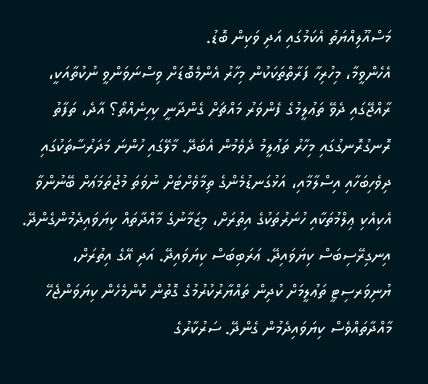މަސްއޫލިއްޔަތު އެކަމުގައި އަދި ވަކިން ބޮޑު.
އެހެންވީމާ، މިހުރިހާ ފަރާތްތަކަކުން މިހާރު އެންމެބޮޑަށް ވިސްނަވަންވީ ނުކުތާއަކީ، ރާއްޖޭގައި ދެވޭ ތަޢުލީމުގެ ފެންވަރު މައްޗަށް ގެންދާނީ ކިހިނެއްތޯ؟ އާދެ، ތަފާތު ރޮނގުރޮނގުގައި މިހާރު ތަޢުލީމު ދެވެމުން އެބަދޭ. މާލޭގައި ހުންނަ މަދަރުސާތަކުގައި ދިވެހިބަހާއި އިސްލާމާއި، އަޅުގަނޑުމެންގެ ތިމާވެށްޓަށް ނުވަތަ މުޖުތަމަޢަށް ބޭނުންވާ އެކިއެކި ޢިލްމުތަކާއި ހުނަރުތަކުގެ އިތުރަށް، މިޒަމާނުގެ މާއްދާތައް ކިޔަވައިދެމުންގެންދޭ. އިނގިރޭސިބަސް ކިޔަވައިދޭ. ޢަރަބިބަސް ކިޔަވައިދޭ. އަދި އޭގެ އިތުރަށް، ޔުނިވަރސިޓީ ތަޢުލީމަށް ކުދިން ތައްޔާރުކުރުމުގެ ގޮތުން ކޮންމެހެން ކިޔަވަންޖެހޭ މާއްދާތައްވެސް ކިޔަވައިދެމުން ގެންދޭ. ސަރުކާރުގެ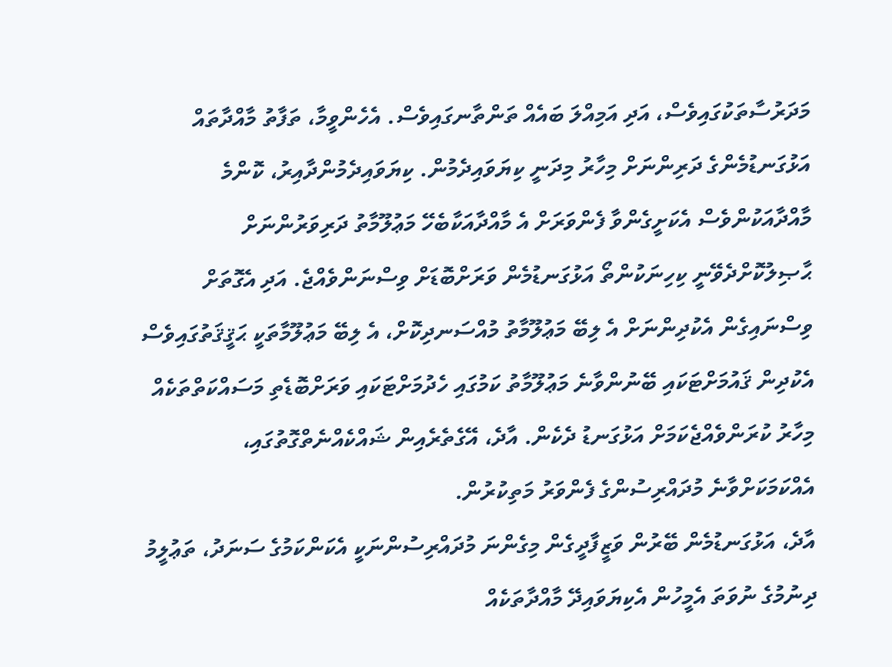މަދަރުސާތަކުގައިވެސް، އަދި އަމިއްލަ ބައެއް ތަންތާނގައިވެސް. އެހެންވީމާ، ތަފާތު މާއްދާތައް އަޅުގަނޑުމެންގެ ދަރިންނަށް މިހާރު މިދަނީ ކިޔަވައިދެމުން. ކިޔަވައިދެމުންދާއިރު، ކޮންމެ މާއްދާއަކުންވެސް އެކަށީގެންވާ ފެންވަރަށް އެ މާއްދާއަކާބެހޭ މަޢުލޫމާތު ދަރިވަރުންނަށް ޙާޞިލުކޮށްދެވޭނީ ކިހިނަކުންތޯ އަޅުގަނޑުމެން ވަރަށްބޮޑަށް ވިސްނަންވެއްޖެ. އަދި އެގޮތަށް ވިސްނައިގެން އެކުދިންނަށް އެ ލިބޭ މަޢުލޫމާތު މުއްސަނދިކޮށް، އެ ލިބޭ މަޢުލޫމާތަކީ ޙަޤީޤަތުގައިވެސް އެކުދިން ޤައުމަށްޓަކައި ބޭނުންވާނެ މަޢުލޫމާތު ކަމުގައި ހެދުމަށްޓަކައި ވަރަށްބޮޑެތި މަސައްކަތްތަކެއް މިހާރު ކުރަންވެއްޖެކަމަށް އަޅުގަނޑު ދެކެން. އާދެ، އޭގެތެރެއިން ޝައްކެއްނެތްގޮތުގައި، އެއްކަމަކަށްވާނެ މުދައްރިސުންގެ ފެންވަރު މަތިކުރުން.
އާދެ، އަޅުގަނޑުމެން ބޭރުން ވަޒީފާދީގެން މިގެންނަ މުދައްރިސުންނަކީ އެކަންކަމުގެ ސަނަދު، ތަޢުލީމު ދިނުމުގެ ނުވަތަ އެމީހުން އެކިޔަވައިދޭ މާއްދާތަކެއް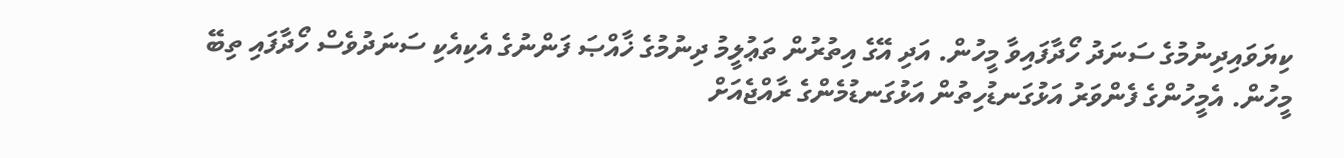ކިޔަވައިދިނުމުގެ ސަނަދު ހޯދާފައިވާ މީހުން. އަދި އޭގެ އިތުރުން ތަޢުލީމު ދިނުމުގެ ޚާއްޞަ ފަންނުގެ އެކިއެކި ސަނަދުވެސް ހޯދާފައި ތިބޭ މީހުން. އެމީހުންގެ ފެންވަރު އަޅުގަނޑުހިތުން އަޅުގަނޑުމެންގެ ރާއްޖެއަށް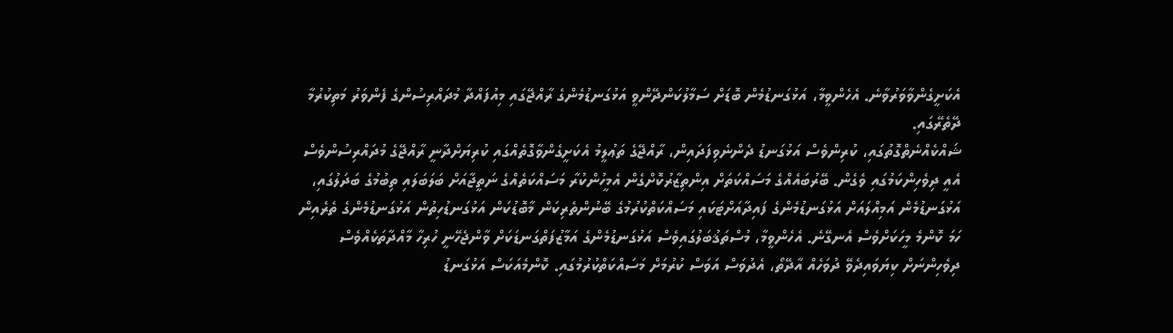އެކަށީގެންވާވަރުވާނެ. އެހެންވީމާ، އަޅުގަނޑުމެން ބޮޑަށް ސަމާލުކަންދޭންވީ އަޅުގަނޑުމެންގެ ރާއްޖޭގައި މިއުފައްދާ މުދައްރިސުންގެ ފެންވަރު މަތިކުރުމާ ދޭތެރޭގައި.
ޝައްކެއްނެތްގޮތުގައި، ކުރިންވެސް އަޅުގަނޑު ދެންނެވިފަދައިން، ރާއްޖޭގެ ތަޢުލީމު އެކަށީގެންވާގޮތެއްގައި ކުރިޔަށްދާނީ ރާއްޖޭގެ މުދައްރިސުންވެސް އެއީ ދިވެހިންކަމުގައި ވެގެން. ބޭރުބައެއްގެ މަސައްކަތަށް އިންތިޒާރުކޮށްގެން އެމީހުންކުރާ މަސައްކަތެއްގެ ނަތީޖާއަށް ބަލަބަލައި ތިބުމުގެ ބަދަލުގައި، އަޅުގަނޑުމެން އަމިއްލައަށް އަޅުގަނޑުމެންގެ ފައިދާއަށްޓަކައި މަސައްކަތްކުރުމުގެ ބޭނުންތެރިކަން މާބޮޑުކަން އަޅުގަނޑުހިތުން އަޅުގަނޑުމެންގެ ތެރެއިން ހަމަ ކޮންމެ މީހަކަށްވެސް އެނގޭނެ. އެހެންވީމާ، މުސްތަޤުބަލުގައިވެސް އަޅުގަނޑުމެންގެ އަމާޒުފަތްގަނޑަކަށް ވާންޖެހޭނީ ހުރިހާ މާއްދާތަކެއްވެސް ދިވެހިންނަށް ކިޔަވައިދެވޭ ދުވަހެއް އާދޭތޯ، އެދުވަސް އަވަސް ކުރުމަށް މަސައްކަތްކުރުމުގައި. ކޮންމެއަކަސް އަޅުގަނޑު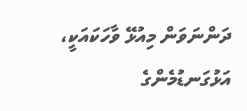ދަންނަވަން މިއުޅޭ ވާހަކައަކީ، އަޅުގަނޑުމެންގެ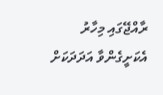ރާއްޖޭގައި މިހާރު އެކަށީގެންވާ އަދަދަކަށް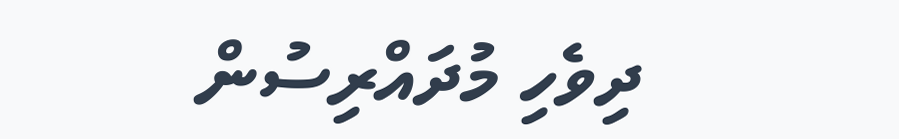ދިވެހި މުދައްރިސުން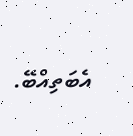އެބަތިއްބޭ.